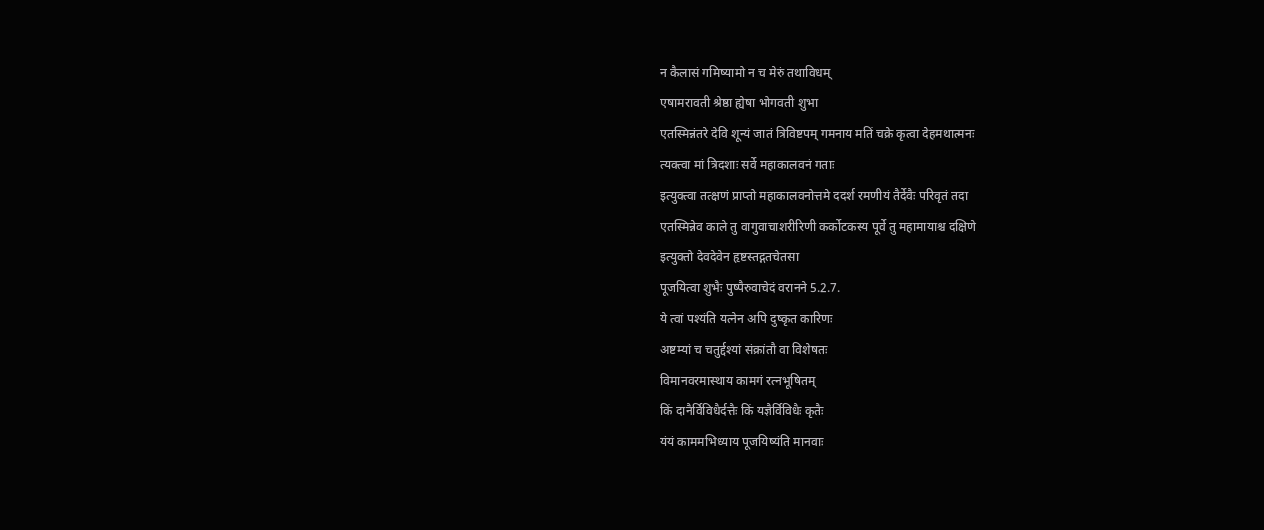न कैलासं गमिष्यामो न च मेरुं तथाविधम्
एषामरावती श्रेष्ठा ह्येषा भोगवती शुभा
एतस्मिन्नंतरे देवि शून्यं जातं त्रिविष्टपम् गमनाय मतिं चक्रे कृत्वा देहमथात्मनः
त्यक्त्वा मां त्रिदशाः सर्वे महाकालवनं गताः
इत्युक्त्वा तत्क्षणं प्राप्तो महाकालवनोत्तमे ददर्श रमणीयं तैर्देवैः परिवृतं तदा
एतस्मिन्नेव काले तु वागुवाचाशरीरिणी कर्कोटकस्य पूर्वे तु महामायाश्च दक्षिणे
इत्युक्तो देवदेवेन हृष्टस्तद्गतचेतसा
पूजयित्वा शुभैः पुष्पैरुवाचेदं वरानने 5.2.7.
ये त्वां पश्यंति यत्नेन अपि दुष्कृत कारिणः
अष्टम्यां च चतुर्द्दश्यां संक्रांतौ वा विशेषतः
विमानवरमास्थाय कामगं रत्नभूषितम्
किं दानैर्विविधैर्दत्तैः किं यज्ञैर्विविधैः कृतैः
यंयं काममभिध्याय पूजयिष्यंति मानवाः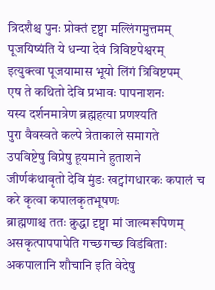त्रिदशैश्च पुनः प्रोक्तं दृष्ट्वा मल्लिंगमुत्तमम्
पूजयिष्यंति ये धन्या देवं त्रिविष्टपेश्वरम्
इत्युक्त्वा पूजयामास भूयो लिंगं त्रिविष्टपम्
एष ते कथितो देवि प्रभावः पापनाशनः
यस्य दर्शनमात्रेण ब्रह्महत्या प्रणश्यति
पुरा वैवस्वते कल्पे त्रेताकाले समागते
उपविष्टेषु विप्रेषु हूयमाने हुताशने
जीर्णकंथावृतो देवि मुंडः खट्वांगधारकः कपालं च करे कृत्वा कपालकृतभूषणः
ब्राह्मणाश्च ततः क्रुद्धा दृष्ट्वा मां जाल्मरूपिणम्
असकृत्पापपापेति गच्छगच्छ विडंबिताः
अकपालानि शौचानि इति वेदेषु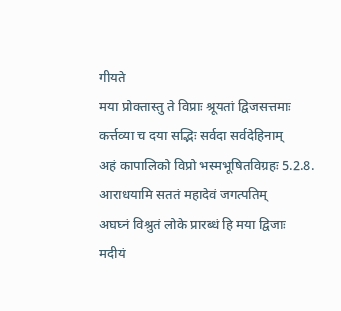गीयते
मया प्रोक्तास्तु ते विप्राः श्रूयतां द्विजसत्तमाः
कर्त्तव्या च दया सद्भिः सर्वदा सर्वदेहिनाम्
अहं कापालिको विप्रो भस्मभूषितविग्रहः 5.2.8.
आराधयामि सततं महादेवं जगत्पतिम्
अघघ्नं विश्रुतं लोके प्रारब्धं हि मया द्विजाः
मदीयं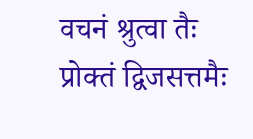वचनं श्रुत्वा तैः प्रोक्तं द्विजसत्तमैः